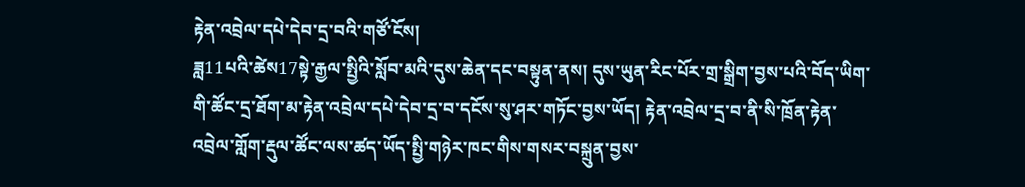རྟེན་འབྲེལ་དཔེ་དེབ་དྲ་བའི་གཙོ་ངོས།
ཟླ11པའི་ཚེས17སྟེ་རྒྱལ་སྤྱིའི་སློབ་མའི་དུས་ཆེན་དང་བསྟུན་ནས། དུས་ཡུན་རིང་པོར་གྲ་སྒྲིག་བྱས་པའི་བོད་ཡིག་གི་ཚོང་དྲ་ཐོག་མ་རྟེན་འབྲེལ་དཔེ་དེབ་དྲ་བ་དངོས་སུ་ཤར་གཏོང་བྱས་ཡོད། རྟེན་འབྲེལ་དྲ་བ་ནི་སི་ཁྲོན་རྟེན་འབྲེལ་གློག་རྡུལ་ཚོང་ལས་ཚད་ཡོད་སྤྱི་གཉེར་ཁང་གིས་གསར་བསྐྲུན་བྱས་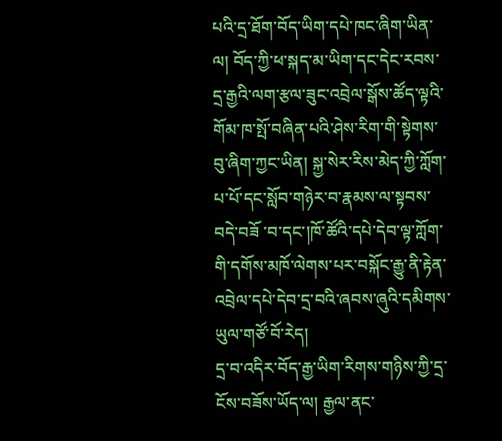པའི་དྲ་ཐོག་བོད་ཡིག་དཔེ་ཁང་ཞིག་ཡིན་ལ། བོད་ཀྱི་ཕ་སྐད་མ་ཡིག་དང་དེང་རབས་དྲ་རྒྱའི་ལག་རྩལ་ཟུང་འབྲེལ་སྒོས་ཚོད་ལྟའི་གོམ་ཁ་སྤོ་བཞིན་པའི་ཤེས་རིག་གི་སྟེགས་བུ་ཞིག་ཀྱང་ཡིན། སྐྱ་སེར་རིས་མེད་ཀྱི་ཀློག་པ་པོ་དང་སློབ་གཉེར་བ་རྣམས་ལ་སྟབས་བདེ་བཟོ ་བ་དང་།ཁོ་ཚོའི་དཔེ་དེབ་ལྟ་ཀློག་གི་དགོས་མཁོ་ལེགས་པར་བསྐོང་རྒྱུ་ནི་རྟེན་འབྲེལ་དཔེ་དེབ་དྲ་བའི་ཞབས་ཞུའི་དམིགས་ཡུལ་གཙོ་བོ་རེད།
དྲ་བ་འདིར་བོད་རྒྱ་ཡིག་རིགས་གཉིས་ཀྱི་དྲ་ངོས་བཟོས་ཡོད་ལ། རྒྱལ་ནང་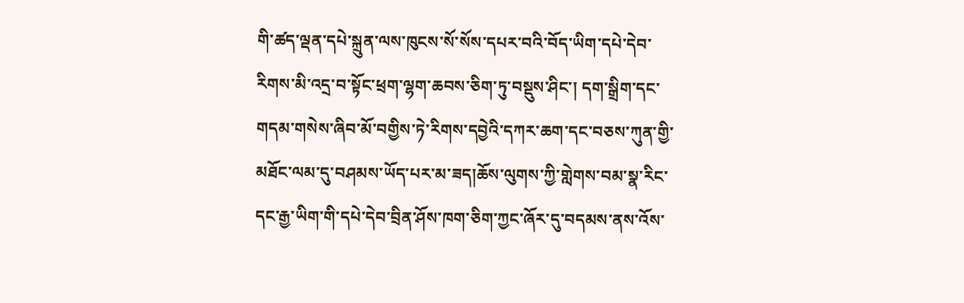གི་ཚད་ལྡན་དཔེ་སྐྲུན་ལས་ཁུངས་སོ་སོས་དཔར་བའི་བོད་ཡིག་དཔེ་དེབ་རིགས་མི་འདྲ་བ་སྟོང་ཕྲག་ལྷག་ཆབས་ཅིག་ཏུ་བསྡུས་ཤིང་། དག་སྒྲིག་དང་གདམ་གསེས་ཞིབ་མོ་བགྱིས་ཏེ་རིགས་དབྱེའི་དཀར་ཆག་དང་བཅས་ཀུན་གྱི་མཐོང་ལམ་དུ་བཤམས་ཡོད་པར་མ་ཟད།ཆོས་ལུགས་ཀྱི་གླེགས་བམ་སྣ་རིང་དང་རྒྱ་ཡིག་གི་དཔེ་དེབ་བྲིན་ཤོས་ཁག་ཅིག་ཀྱང་ཞོར་དུ་བདམས་ནས་འོས་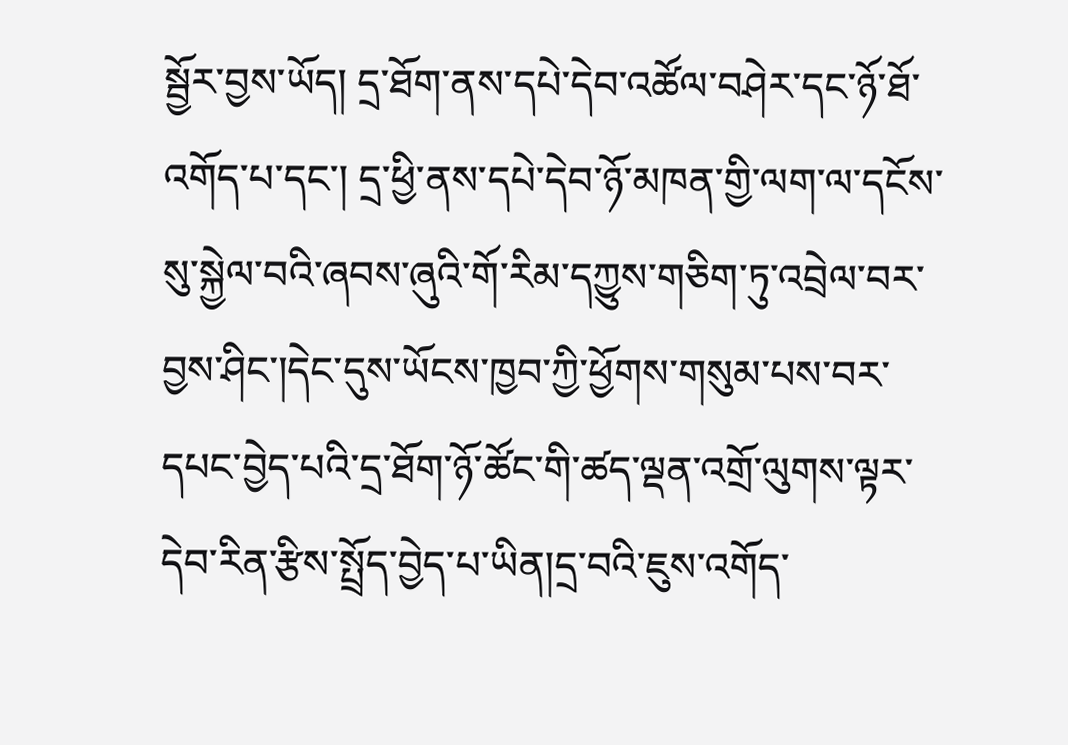སྦྱོར་བྱས་ཡོད། དྲ་ཐོག་ནས་དཔེ་དེབ་འཚོལ་བཤེར་དང་ཉོ་ཐོ་འགོད་པ་དང་། དྲ་ཕྱི་ནས་དཔེ་དེབ་ཉོ་མཁན་གྱི་ལག་ལ་དངོས་སུ་སྐྱེལ་བའི་ཞབས་ཞུའི་གོ་རིམ་དཀྱུས་གཅིག་ཏུ་འབྲེལ་བར་བྱས་ཤིང་།དེང་དུས་ཡོངས་ཁྱབ་ཀྱི་ཕྱོགས་གསུམ་པས་བར་དཔང་བྱེད་པའི་དྲ་ཐོག་ཉོ་ཚོང་གི་ཚད་ལྡན་འགྲོ་ལུགས་ལྟར་དེབ་རིན་རྩིས་སྤྲོད་བྱེད་པ་ཡིན།དྲ་བའི་ཇུས་འགོད་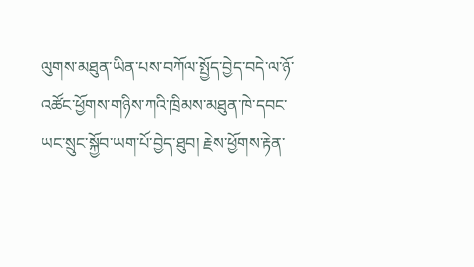ལུགས་མཐུན་ཡིན་པས་བཀོལ་སྤྱོད་བྱེད་བདེ་ལ་ཉོ་འཚོང་ཕྱོགས་གཉིས་ཀའི་ཁྲིམས་མཐུན་ཁེ་དབང་ཡང་སྲུང་སྐྱོབ་ཡག་པོ་བྱེད་ཐུབ། རྗེས་ཕྱོགས་རྟེན་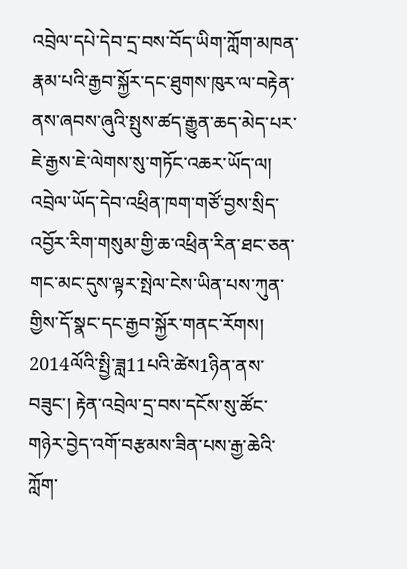འབྲེལ་དཔེ་དེབ་དྲ་བས་བོད་ཡིག་ཀློག་མཁན་རྣམ་པའི་རྒྱབ་སྐྱོར་དང་ཐུགས་ཁུར་ལ་བརྟེན་ནས་ཞབས་ཞུའི་སྤུས་ཚད་རྒྱུན་ཆད་མེད་པར་ཇེ་རྒྱས་ཇེ་ལེགས་སུ་གཏོང་འཆར་ཡོད་ལ། འབྲེལ་ཡོད་དེབ་འཕྲིན་ཁག་གཙོ་བྱས་སྲིད་འབྱོར་རིག་གསུམ་གྱི་ཆ་འཕྲིན་རིན་ཐང་ཅན་གང་མང་དུས་ལྟར་སྤེལ་ངེས་ཡིན་པས་ཀུན་གྱིས་དོ་སྣང་དང་རྒྱབ་སྐྱོར་གནང་རོགས།
2014ལོའི་སྤྱི་ཟླ11པའི་ཚེས1ཉིན་ནས་བཟུང་། རྟེན་འབྲེལ་དྲ་བས་དངོས་སུ་ཚོང་གཉེར་བྱེད་འགོ་བརྩམས་ཟིན་པས་རྒྱ་ཆེའི་ཀློག་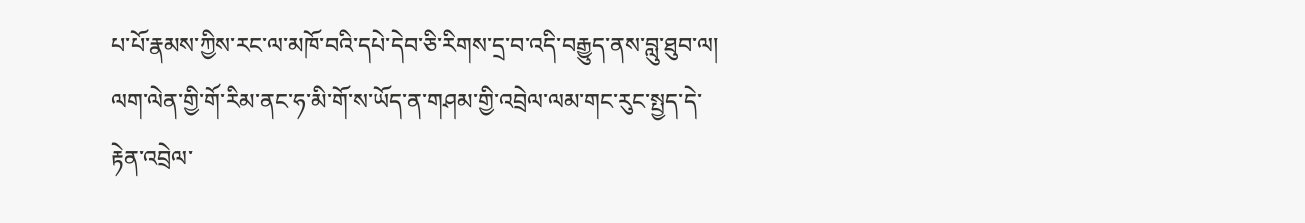པ་པོ་རྣམས་ཀྱིས་རང་ལ་མཁོ་བའི་དཔེ་དེབ་ཅི་རིགས་དྲ་བ་འདི་བརྒྱུད་ནས་བླུ་ཐུབ་ལ། ལག་ལེན་གྱི་གོ་རིམ་ནང་ཧ་མི་གོ་ས་ཡོད་ན་གཤམ་གྱི་འབྲེལ་ལམ་གང་རུང་སྤྱད་དེ་རྟེན་འབྲེལ་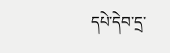དཔེ་དེབ་དྲ་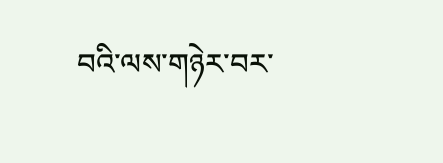བའི་ལས་གཉེར་བར་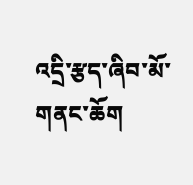འདྲི་རྩད་ཞིབ་མོ་གནང་ཆོག